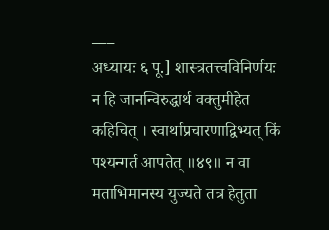___
अध्यायः ६ पू.] शास्त्रतत्त्वविनिर्णयः
न हि जानन्विरुद्धार्थ वक्तुमीहेत कहिचित् । स्वार्थाप्रचारणाद्विभ्यत् किं पश्यन्गर्त आपतेत् ॥४९॥ न वा मताभिमानस्य युज्यते तत्र हेतुता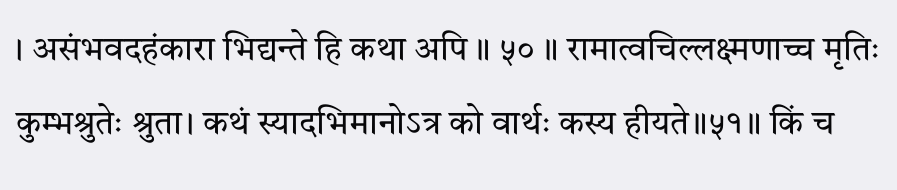। असंभवदहंकारा भिद्यन्ते हि कथा अपि ॥ ५० ॥ रामात्वचिल्लक्ष्मणाच्च मृतिः कुम्भश्रुतेः श्रुता। कथं स्यादभिमानोऽत्र को वार्थः कस्य हीयते॥५१॥ किं च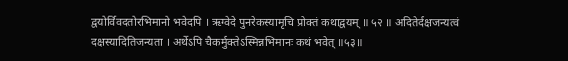द्वयोर्विवदतोरभिमानो भवेदपि । ऋग्वेदे पुनरेकस्यामृचि प्रोक्तं कथाद्वयम् ॥ ५२ ॥ अदितेर्दक्षजन्यत्वं दक्षस्यादितिजन्यता । अर्थेऽपि चैकर्मुक्तेऽस्मिन्नभिमानः कथं भवेत् ॥५३॥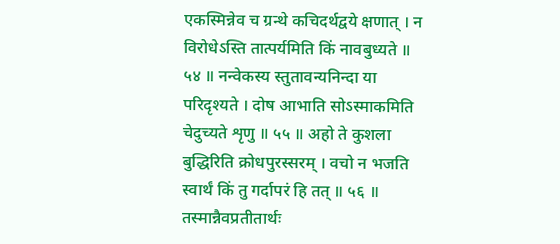एकस्मिन्नेव च ग्रन्थे कचिदर्थद्वये क्षणात् । न विरोधेऽस्ति तात्पर्यमिति किं नावबुध्यते ॥ ५४ ॥ नन्वेकस्य स्तुतावन्यनिन्दा या परिदृश्यते । दोष आभाति सोऽस्माकमिति चेदुच्यते शृणु ॥ ५५ ॥ अहो ते कुशला बुद्धिरिति क्रोधपुरस्सरम् । वचो न भजति स्वार्थं किं तु गर्दापरं हि तत् ॥ ५६ ॥ तस्मान्नैवप्रतीतार्थः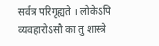सर्वत्र परिगृह्यते । लोकेऽपि व्यवहारोऽसौ का तु शास्त्रे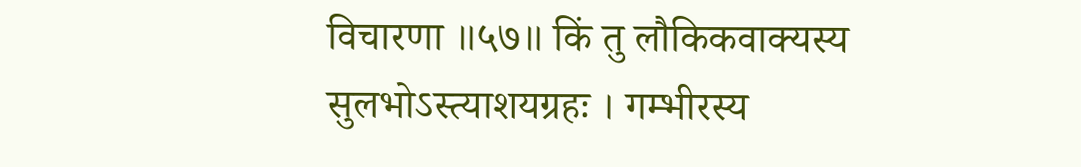विचारणा ॥५७॥ किं तु लौकिकवाक्यस्य सुलभोऽस्त्याशयग्रहः । गम्भीरस्य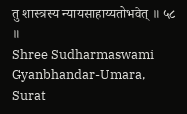तु शास्त्रस्य न्यायसाहाय्यतोभवेत् ॥ ५८ ॥
Shree Sudharmaswami Gyanbhandar-Umara, Surat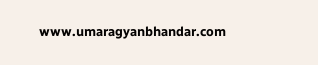www.umaragyanbhandar.com